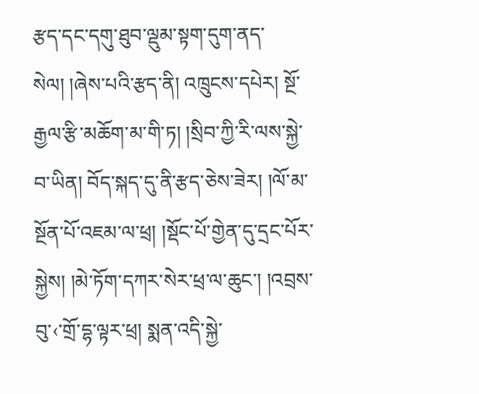རྩད་དང་དགུ་ཐུབ་ལྡུམ་སྟག་དུག་ནད་སེལ། །ཞེས་པའི་རྩད་ནི། འཁྲུངས་དཔེར། སྔོ་རྒྱལ་རྩི་མཆོག་མ་གི་ཏ། །སྲིབ་ཀྱི་རི་ལས་སྐྱེ་བ་ཡིན། བོད་སྐད་དུ་ནི་རྩད་ཅེས་ཟེར། །ལོ་མ་སྔོན་པོ་འཇམ་ལ་ཕྲ། །སྡོང་པོ་གྱེན་དུ་དྲང་པོར་སྐྱེས། །མེ་ཏོག་དཀར་སེར་ཕྲ་ལ་ཆུང་། །འབྲས་བུ་‹་གྲོ་དྷ་ལྟར་ཕྲ། སྨན་འདི་སྐྱེ་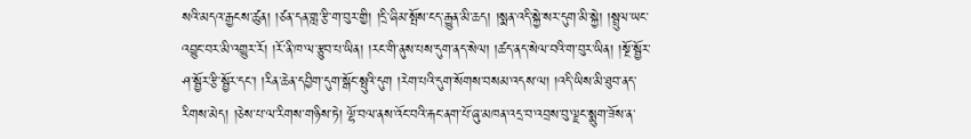སའི་མདའ་རྒྱངས་ཚུན། །ཙན་དན་གླ་རྩི་ག་བུར་གྱི། །དྲི་ཞིམ་སྤོས་ངད་རྒྱུན་མི་ཆད། །སྨན་འདི་སྐྱེ་སར་དུག་མི་སྐྱེ། །སྦྲུལ་ཡང་འབྱུང་བར་མི་འགྱུར་རོ། །རོ་ནི་ཁ་ལ་རྩུབ་པ་ཡིན། །རང་གི་ནུས་པས་དུག་ནད་སེལ། །ཚད་ནད་སེལ་བའི་ག་བུར་ཡིན། །སྔོ་སྦྱོར་ཤ་སྦྱོར་རྩི་སྦྱོར་དང་། །རིན་ཆེན་དབྱིག་དུག་སྒོང་སྤུའི་དུག །རེག་པའི་དུག་སོགས་བསམ་འདས་ལ། །འདི་ཡིས་མི་ཐུབ་ནད་རིགས་མེད། །ཅེས་པ་ལ་རིགས་གཉིས་ཏེ། ལྷོ་བལ་ནས་འོང་བའི་རྐང་ནག་པོ་ཞུ་མཁན་འདྲ་བ་འབྲས་བུ་ལྗང་སྨུག་ཟོས་ན་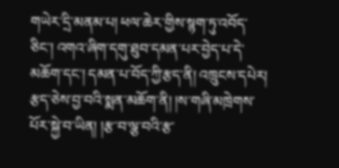གཡེར་དྲི་མནམ་པ། ཕལ་ཆེར་གྱིས་སྙག་ཏུ་འབོད་ཅིང་། འགའ་ཞིག་དགུ་ཐུབ་དམན་པར་བྱེད་པ་དེ་མཆོག་དང་། དམན་པ་བོད་ཀྱི་རྩད་ནི། འཁྲུངས་དཔེར། རྩད་ཅེས་བྱ་བའི་སྨན་མཆོག་ནི། །ས་གཞི་མཁྲེགས་པོར་སྐྱེ་བ་ཡིན། །རྩ་བ་ལྕ་བའི་རྩ་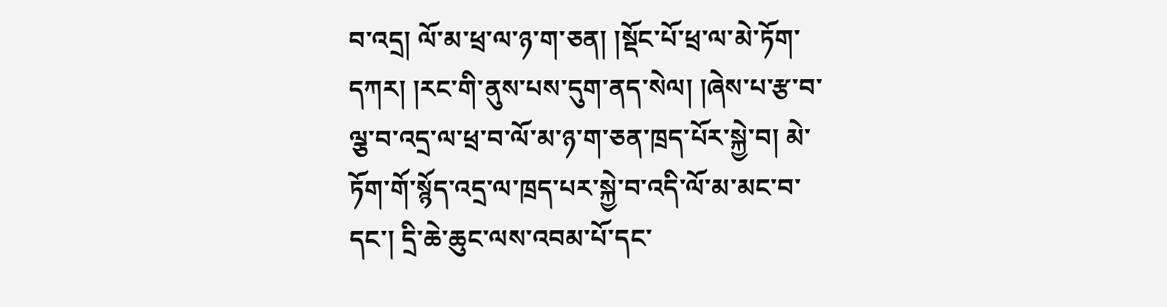བ་འདྲ། ལོ་མ་ཕྲ་ལ་ཉ་ག་ཅན། །སྡོང་པོ་ཕྲ་ལ་མེ་ཏོག་དཀར། །རང་གི་ནུས་པས་དུག་ནད་སེལ། །ཞེས་པ་རྩ་བ་ལྕ་བ་འདྲ་ལ་ཕྲ་བ་ལོ་མ་ཉ་ག་ཅན་ཁྲད་པོར་སྐྱེ་བ། མེ་ཏོག་གོ་སྙོད་འདྲ་ལ་ཁྲད་པར་སྐྱེ་བ་འདི་ལོ་མ་མང་བ་དང་། དྲི་ཆེ་ཆུང་ལས་འབམ་པོ་དང་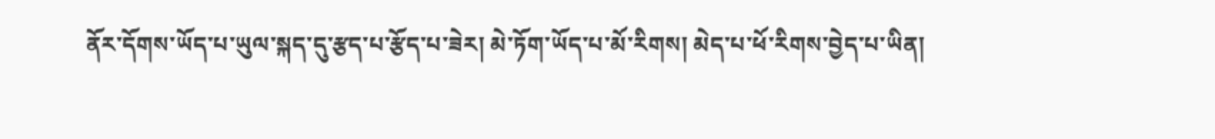ནོར་དོགས་ཡོད་པ་ཡུལ་སྐད་དུ་རྩད་པ་རྩོད་པ་ཟེར། མེ་ཏོག་ཡོད་པ་མོ་རིགས། མེད་པ་ཕོ་རིགས་བྱེད་པ་ཡིན།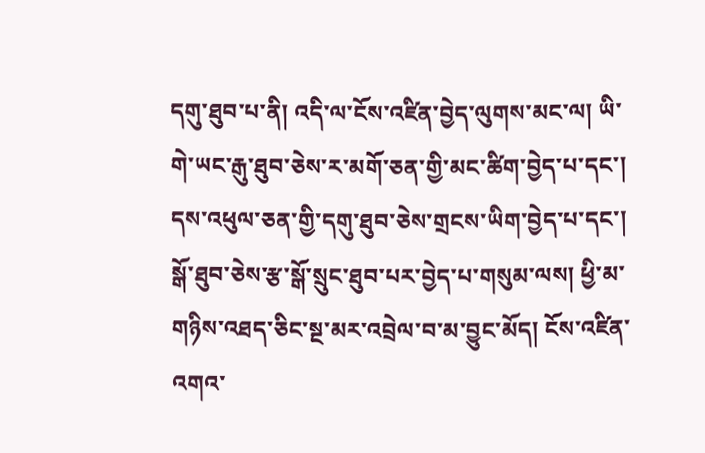དགུ་ཐུབ་པ་ནི། འདི་ལ་ངོས་འཛིན་བྱེད་ལུགས་མང་ལ། ཡི་གེ་ཡང་རྒུ་ཐུབ་ཅེས་ར་མགོ་ཅན་གྱི་མང་ཚིག་བྱེད་པ་དང་། དས་འཕུལ་ཅན་གྱི་དགུ་ཐུབ་ཅེས་གྲངས་ཡིག་བྱེད་པ་དང་། སྒོ་ཐུབ་ཅེས་རྩ་སྒོ་སྲུང་ཐུབ་པར་བྱེད་པ་གསུམ་ལས། ཕྱི་མ་གཉིས་འཐད་ཅིང་སྔ་མར་འབྲེལ་བ་མ་བྱུང་མོད། ངོས་འཛིན་འགའ་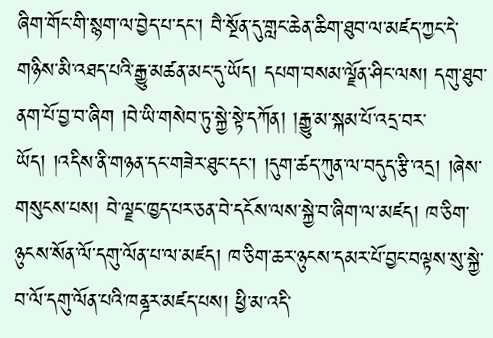ཞིག་གོང་གི་སྙག་ལ་བྱེད་པ་དང་། བཻ་སྔོན་དུ་གླང་ཆེན་ཆིག་ཐུབ་ལ་མཛད་ཀྱང་དེ་གཉིས་མི་འཐད་པའི་རྒྱུ་མཚན་མང་དུ་ཡོད། དཔག་བསམ་ལྗོན་ཤིང་ལས། དགུ་ཐུབ་ནག་པོ་བྱ་བ་ཞིག །བེ་ཡི་གསེབ་ཏུ་སྐྱེ་སྟེ་དཀོན། །རྒྱུ་མ་སྐམ་པོ་འདྲ་བར་ཡོད། །འདིས་ནི་གཉན་དང་གཟེར་ཐུང་དང་། །དུག་ཚད་ཀུན་ལ་བདུད་རྩི་འདྲ། །ཞེས་གསུངས་པས། བེ་ལྗང་ཁྱད་པར་ཅན་བེ་དངོས་ལས་སྐྱེ་བ་ཞིག་ལ་མཛད། ཁ་ཅིག་ཉུངས་སོན་ལོ་དགུ་ལོན་པ་ལ་མཛད། ཁ་ཅིག་ཆར་ཉུངས་དམར་པོ་བྱང་བལྟས་སུ་སྐྱེ་བ་ལོ་དགུ་ལོན་པའི་ཁནྜར་མཛད་པས། ཕྱི་མ་འདི་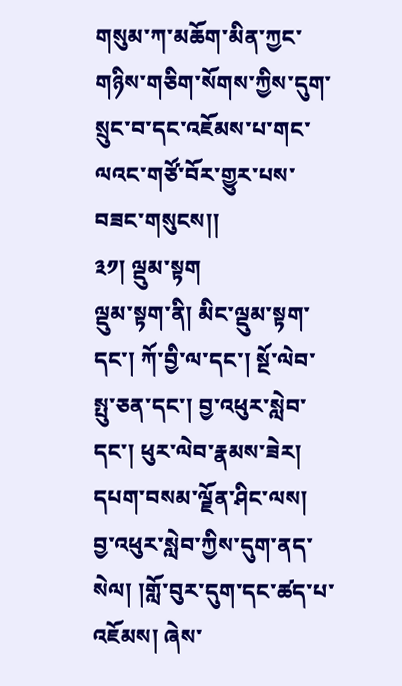གསུམ་ཀ་མཆོག་མིན་ཀྱང་གཉིས་གཅིག་སོགས་ཀྱིས་དུག་སྲུང་བ་དང་འཇོམས་པ་གང་ལའང་གཙོ་བོར་གྱུར་པས་བཟང་གསུངས།།
༣༡། ལྡུམ་སྟག
ལྡུམ་སྟག་ནི། མིང་ལྡུམ་སྟག་དང་། ཀོ་བྱི་ལ་དང་། སྔོ་ལེབ་སྤུ་ཅན་དང་། བྱ་འཕུར་སླེབ་དང་། ཕུར་ལེབ་རྣམས་ཟེར། དཔག་བསམ་ལྗོན་ཤིང་ལས། བྱ་འཕུར་སླེབ་ཀྱིས་དུག་ནད་སེལ། །གློ་བུར་དུག་དང་ཚད་པ་འཇོམས། ཞེས་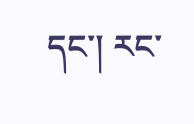དང་། རང་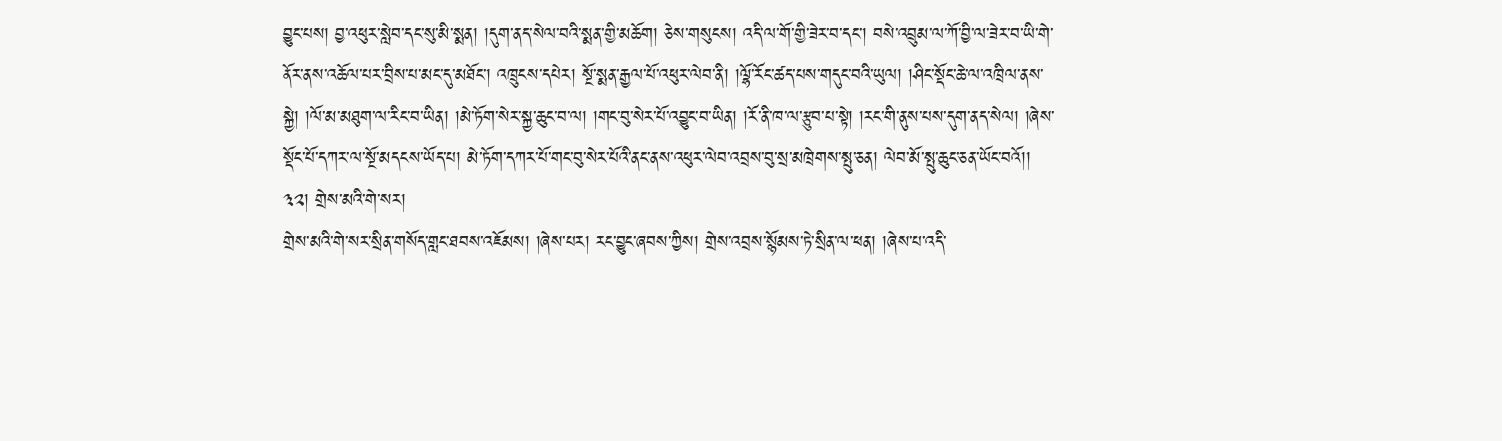བྱུང་པས། བྱ་འཕུར་སླེབ་དང་སུ་མི་སྨན། །དུག་ནད་སེལ་བའི་སྨན་གྱི་མཆོག། ཅེས་གསུངས། འདི་ལ་གོ་གྱི་ཟེར་བ་དང་། བསེ་འབྲུམ་ལ་ཀོ་བྱི་ལ་ཟེར་བ་ཡི་གེ་ནོར་ནས་འཆོལ་པར་བྲིས་པ་མང་དུ་མཐོང་། འཁྲུངས་དཔེར། སྔོ་སྨན་རྒྱལ་པོ་འཕུར་ལེབ་ནི། །ལྷོ་རོང་ཚད་པས་གདུང་བའི་ཡུལ། །ཤིང་སྡོང་ཆེ་ལ་འཁྲིལ་ནས་སྐྱེ། །ལོ་མ་མཐུག་ལ་རིང་བ་ཡིན། །མེ་ཏོག་སེར་སྐྱ་ཆུང་བ་ལ། །གང་བུ་སེར་པོ་འབྱུང་བ་ཡིན། །རོ་ནི་ཁ་ལ་རྩུབ་པ་སྟེ། །རང་གི་ནུས་པས་དུག་ནད་སེལ། །ཞེས་སྡོང་པོ་དཀར་ལ་སྔོ་མདངས་ཡོད་པ། མེ་ཏོག་དཀར་པོ་གང་བུ་སེར་པོའི་ནང་ནས་འཕུར་ལེབ་འབྲས་བུ་སྲ་མཁྲེགས་སྤུ་ཅན། ལེབ་མོ་སྤུ་ཆུང་ཅན་ཡོང་བའོ།།
༣༢། གྲེས་མའི་གེ་སར།
གྲེས་མའི་གེ་སར་སྲིན་གསོད་གླང་ཐབས་འཇོམས། །ཞེས་པར། རང་བྱུང་ཞབས་ཀྱིས། གྲེས་འབྲས་སྙོམས་ཏེ་སྲིན་ལ་ཕན། །ཞེས་པ་འདི་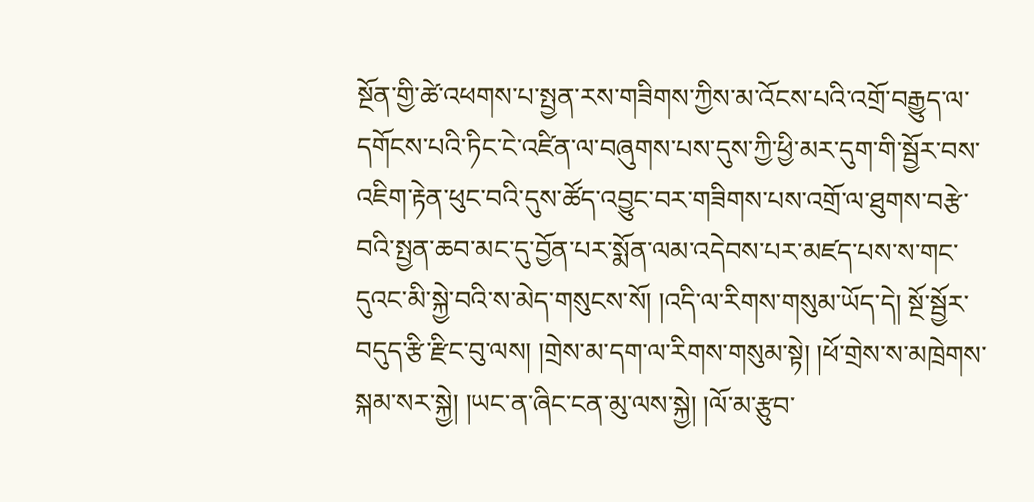སྔོན་གྱི་ཚེ་འཕགས་པ་སྤྱན་རས་གཟིགས་ཀྱིས་མ་འོངས་པའི་འགྲོ་བརྒྱུད་ལ་དགོངས་པའི་ཏིང་ངེ་འཛིན་ལ་བཞུགས་པས་དུས་ཀྱི་ཕྱི་མར་དུག་གི་སྦྱོར་བས་འཇིག་རྟེན་ཕུང་བའི་དུས་ཚོད་འབྱུང་བར་གཟིགས་པས་འགྲོ་ལ་ཐུགས་བརྩེ་བའི་སྤྱན་ཆབ་མང་དུ་བྱོན་པར་སྨོན་ལམ་འདེབས་པར་མཛད་པས་ས་གང་དུའང་མི་སྐྱེ་བའི་ས་མེད་གསུངས་སོ། །འདི་ལ་རིགས་གསུམ་ཡོད་དེ། སྔོ་སྦྱོར་བདུད་རྩི་རྫིང་བུ་ལས། །གྲེས་མ་དག་ལ་རིགས་གསུམ་སྟེ། །ཕོ་གྲེས་ས་མཁྲེགས་སྐམ་སར་སྐྱེ། །ཡང་ན་ཞིང་ངན་མུ་ལས་སྐྱེ། །ལོ་མ་རྩུབ་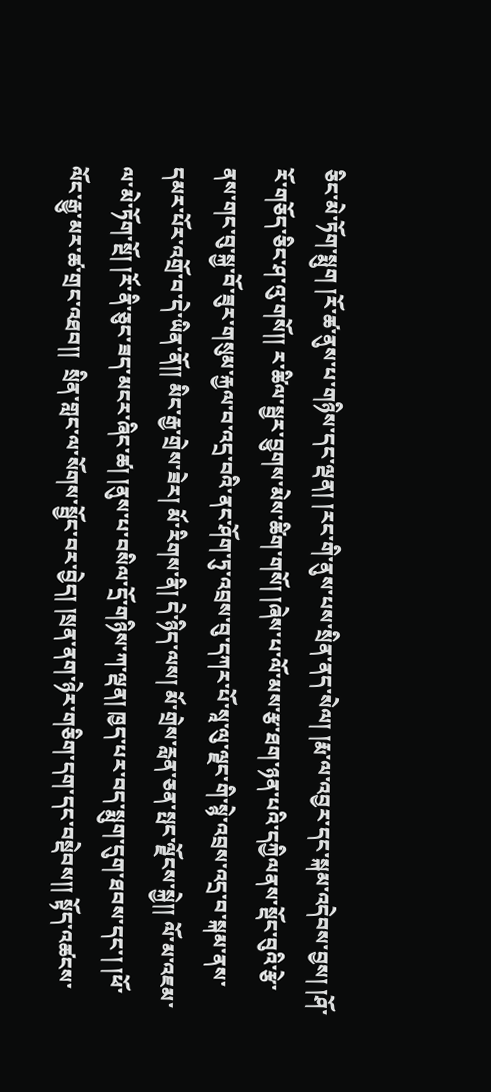ཅིང་མེ་ཏོག་སྨུག །རོ་ཚ་ནུས་པ་གཉིས་དང་ལྡན། །རང་གི་ནུས་པས་སྲིན་ནད་སེལ། །རྨ་ལ་འབྱར་དང་སྐམ་འདེབས་བྱས། །ཤོ་རོ་གཅོད་ཅིང་ཤ་འུ་གསོ།། ར་ཚིལ་སྦྱར་བྱུགས་མེས་ཚིག་གསོ། །ཞེས་པ་ལོ་མས་རྩ་ཐག་ཉན་པའི་དཀྱིལནས་སྡོང་བུའི་རྩེ་ནས་གང་བུ་སྐྱ་བོ་ཟུར་གསུམ་རྐྱལ་བ་འདྲ་བའི་ནང་ཤོག་ཏུ་འབྲས་བུ་དཀར་པོ་སཱ་ལུ་ལྗང་གི་སྙེ་འབྲས་འདྲ་བ་སྐམ་ནས་དམར་པོར་འགྲོ་བ་དེ་ཡིན་ནོ།། མིང་རྒྱ་གྲེས་ཟེར། མོ་རིགས་ནི། དེ་ཉིད་ལས། མོ་གྲེས་རླན་ཅན་སྤང་ལྗོངས་སྐྱེ།། ལོ་མ་འཇམ་ལ་མེ་ཏོག་སྔོ། །རོ་ནི་ཅུང་ཟད་མངར་ཞིང་ཚ། །ནུས་པ་བསིལ་དྲོ་གཉིས་ཀ་ལྡན། ཁྱད་པར་བད་སྨུག་དུག་ཐབས་དང་། །ཕོ་ལོང་རྒྱུ་མར་ཚ་གྲང་འཐབ།།  སྲིན་གླང་ལ་སོགས་སྦྱོང་བར་བྱེད། །སྲན་ནག་ཉེར་གཅིག་དག་དང་བསྡེབས།། སྟོད་འཚངས་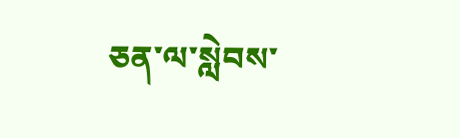ཅན་ལ་སླེབས་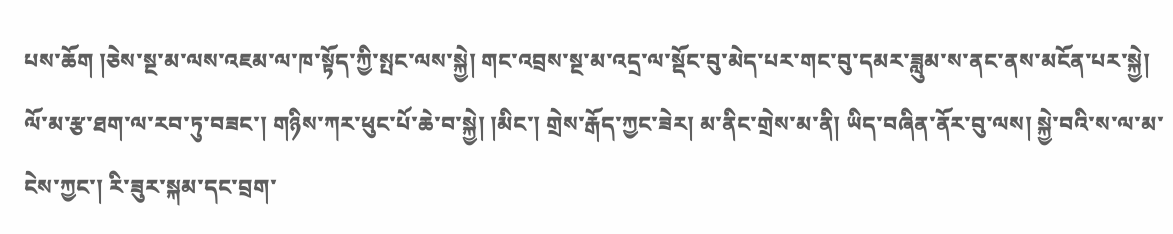པས་ཆོག །ཅེས་སྔ་མ་ལས་འཇམ་ལ་ཁ་སྟོད་ཀྱི་སྤང་ལས་སྐྱེ། གང་འབྲས་སྔ་མ་འདྲ་ལ་སྡོང་བུ་མེད་པར་གང་བུ་དམར་ཟླུམ་ས་ནང་ནས་མངོན་པར་སྐྱེ། ལོ་མ་རྩ་ཐག་ལ་རབ་ཏུ་བཟང་། གཉིས་ཀར་ཕུང་པོ་ཆེ་བ་སྐྱེ། །མིང་། གྲེས་རྒོད་ཀྱང་ཟེར། མ་ནིང་གྲེས་མ་ནི། ཡིད་བཞིན་ནོར་བུ་ལས། སྐྱེ་བའི་ས་ལ་མ་ངེས་ཀྱང་། རི་ཟུར་སྐམ་དང་བྲག་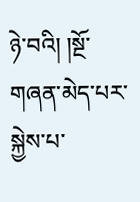ཉེ་བའི། །སྔོ་གཞན་མེད་པར་སྐྱེས་པ་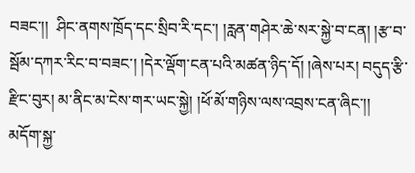བཟང་།།  ཤིང་ནགས་ཁྲོད་དང་སྲིབ་རི་དང་། །རླན་གཤེར་ཆེ་སར་སྐྱེ་བ་ངན། །རྩ་བ་སྦོམ་དཀར་རིང་བ་བཟང་། །དེར་ལྡོག་ངན་པའི་མཚན་ཉིད་དོ། །ཞེས་པར། བདུད་རྩི་རྫིང་བུར། མ་ནིང་མ་ངེས་གར་ཡང་སྐྱེ། །ཕོ་མོ་གཉིས་ལས་འབྲས་ངན་ཞིང་།།  མདོག་སྐྱ་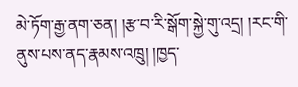མེ་ཏོག་རྒྱ་ནག་ཅན། །རྩ་བ་རི་སྒོག་སྐྱེ་གུ་འདྲ། །རང་གི་ནུས་པས་ནད་རྣམས་འཁྲུ། །ཁྱད་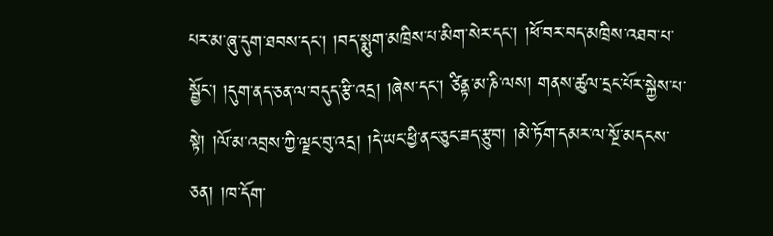པར་མ་ཞུ་དུག་ཐབས་དང་། །བད་སྨུག་མཁྲིས་པ་མིག་སེར་དང་། །ཕོ་བར་བད་མཁྲིས་འཐབ་པ་སྦྱོང་། །དུག་ནད་ཅན་ལ་བདུད་རྩི་འདྲ། །ཞེས་དང་། ཙིནྟ་མ་ཎི་ལས། གནས་ཚུལ་དྲང་པོར་སྐྱེས་པ་སྟེ། །ལོ་མ་འབྲས་ཀྱི་ལྗང་བུ་འདྲ། །དེ་ཡང་ཕྱི་ནང་ཅུང་ཟད་རྩུབ། །མེ་ཏོག་དམར་ལ་སྔོ་མདངས་ཅན། །ཁ་དོག་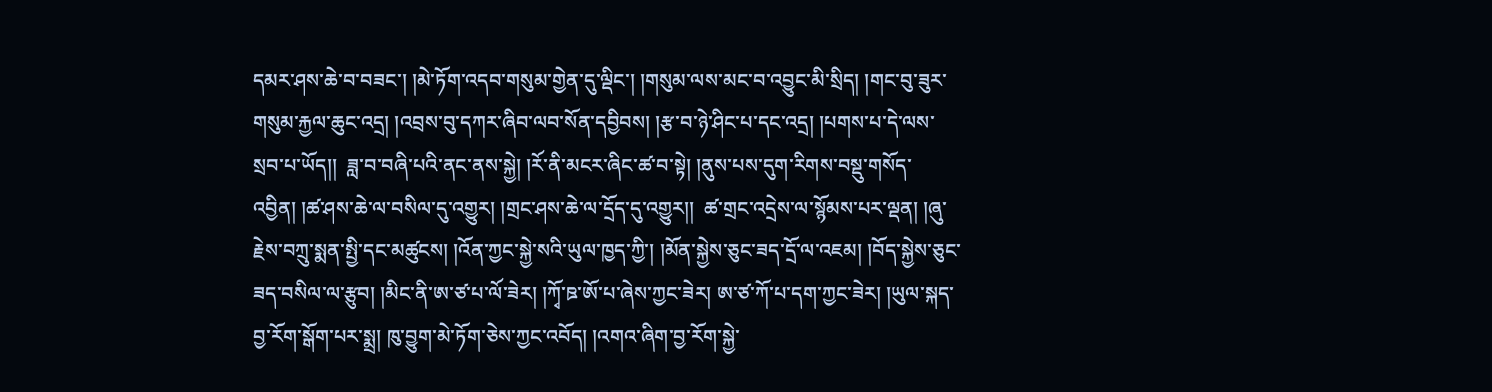དམར་ཤས་ཆེ་བ་བཟང་། །མེ་ཏོག་འདབ་གསུམ་གྱེན་དུ་ལྡིང་། །གསུམ་ལས་མང་བ་འབྱུང་མི་སྲིད། །གང་བུ་ཟུར་གསུམ་རྐྱལ་ཆུང་འདྲ། །འབྲས་བུ་དཀར་ཞིབ་ལབ་སོན་དབྱིབས། །རྩ་བ་ཉེ་ཤིང་པ་དང་འདྲ། །པགས་པ་དེ་ལས་སྲབ་པ་ཡོད།།  ཟླ་བ་བཞི་པའི་ནང་ནས་སྐྱེ། །རོ་ནི་མངར་ཞིང་ཚ་བ་སྟེ། །ནུས་པས་དུག་རིགས་བསྡུ་གསོད་འབྱིན། །ཚ་ཤས་ཆེ་ལ་བསིལ་དུ་འགྱུར། །གྲང་ཤས་ཆེ་ལ་དྲོད་དུ་འགྱུར།།  ཚ་གྲང་འདྲེས་ལ་སྙོམས་པར་ལྡན། །ཞུ་རྗེས་བཀྲུ་སྨན་སྤྱི་དང་མཚུངས། །འོན་ཀྱང་སྐྱེ་སའི་ཡུལ་ཁྱད་ཀྱི་། །མོན་སྐྱེས་ཅུང་ཟད་དྲོ་ལ་འཇམ། །བོད་སྐྱེས་ཅུང་ཟད་བསིལ་ལ་རྩུབ། །མིང་ནི་ཨ་ཙ་པ་ལོ་ཟེར། །ཀྭོ་ཋ་ཨོ་པ་ཞེས་ཀྱང་ཟེར། ཨ་ཙ་ཀོ་པ་དག་ཀྱང་ཟེར། །ཡུལ་སྐད་བྱ་རོག་སྒོག་པར་སྨྲ། ཁུ་བྱུག་མེ་ཏོག་ཅེས་ཀྱང་འབོད། །འགའ་ཞིག་བྱ་རོག་སྐྱེ་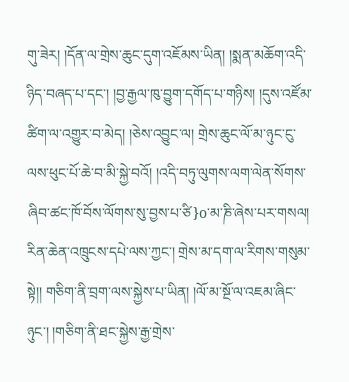གུ་ཟེར། །དོན་ལ་གྲེས་ཆུང་དུག་འཇོམས་ཡིན། །སྨན་མཆོག་འདི་ཉིད་བཞད་པ་དང་། །བྱ་རྒྱལ་ཁུ་བྱུག་དགོད་པ་གཉིས། །དུས་འཛོམ་ཚིག་ལ་འགྱུར་བ་མེད། །ཅེས་འབྱུང་ལ། གྲེས་ཆུང་ལོ་མ་ཉུང་ངུ་ལས་ཕུང་པོ་ཆེ་བ་མི་སྐྱེ་བའོ། །འདི་བཏུ་ལུགས་ལག་ལེན་སོགས་ཞིབ་ཚང་ཁོ་བོས་ལོགས་སུ་བྱས་པ་ཙི}o་མ་ཎི་ཞེས་པར་གསལ། རིན་ཆེན་འཁྲུངས་དཔེ་ལས་ཀྱང་། གྲེས་མ་དག་ལ་རིགས་གསུམ་སྟེ།། གཅིག་ནི་བྲག་ལས་སྐྱེས་པ་ཡིན། །ལོ་མ་སྔོ་ལ་འཇམ་ཞིང་ཉུང་། །གཅིག་ནི་ཐང་སྐྱེས་རྒྱ་གྲེས་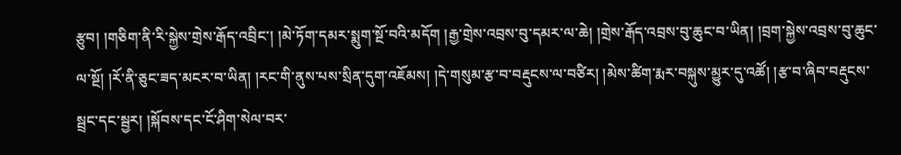རྩུབ། །གཅིག་ནི་རི་སྐྱེས་གྲེས་རྒོད་འབྲིང་། །མེ་ཏོག་དམར་སྨུག་སྔོ་བའི་མདོག །རྒྱ་གྲེས་འབྲས་བུ་དམར་ལ་ཆེ། །གྲེས་རྒོད་འབྲས་བུ་ཆུང་བ་ཡིན། །བྲག་སྐྱེས་འབྲས་བུ་ཆུང་ལ་སྔོ། །རོ་ནི་ཅུང་ཟད་མངར་བ་ཡིན། །རང་གི་ནུས་པས་སྲིན་དུག་འཇོམས། །དེ་གསུམ་རྩ་བ་བརྡུངས་ལ་བཙིར། །མེས་ཚིག་རྨར་བསྐུས་མྱུར་དུ་འཚོ། །རྩ་བ་ཞིབ་བརྡུངས་སྦྲང་དང་སྦྱར། །སྐོབས་དང་ངོ་ཤིག་སེལ་བར་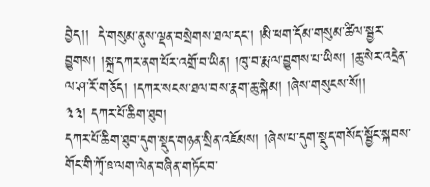བྱེད།།  དེ་གསུམ་ནུས་ལྡན་བསྲེགས་ཐལ་དང་། །མི་ཕག་དོམ་གསུམ་ཚིལ་སྦྱར་བྱུགས། །སྐྲ་དཀར་ནག་པོར་འགྲོ་བ་ཡིན། །ཁུ་བ་རྨ་ལ་བྱུགས་པ་ཡིས། །ཆུ་སེར་འདྲེན་ལ་ཤ་རོ་གཅོད། །དཀར་སངས་ཐལ་བས་རྣག་ཆུ་སྐེམ། །ཞེས་གསུངས་སོ།།
༣༣། དཀར་པོ་ཆིག་ཐུབ།
དཀར་པོ་ཆིག་ཐུབ་དུག་སྡུད་གཉན་སྲིན་འཇོམས། །ཞེས་པ་དུག་སྡུད་གསོད་སྦྱོང་སྐབས་གོང་གི་ཀྭོ་ཋ་ལག་ལེན་བཞིན་གཏོང་བ་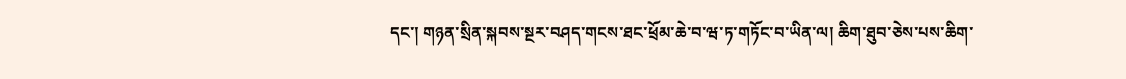དང་། གཉན་སྲིན་སྐབས་སྔར་བཤད་གངས་ཐང་ཕྲོམ་ཆེ་བ་ཝ་ཏ་གཏོང་བ་ཡིན་ལ། ཆིག་ཐུབ་ཅེས་པས་ཆིག་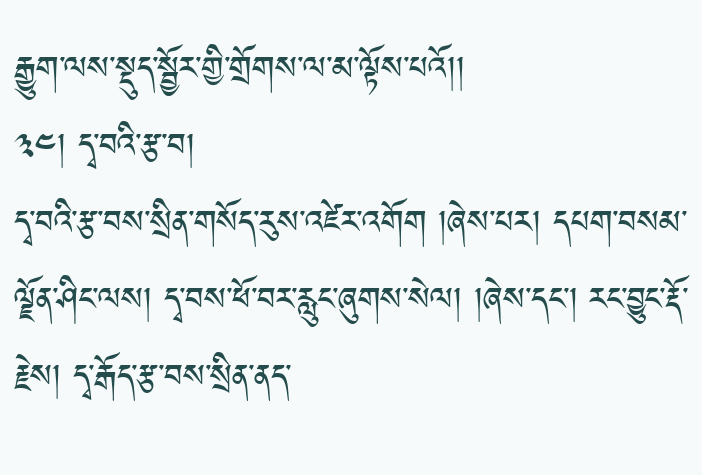རྒྱུག་ལས་སྡུད་སྦྱོར་གྱི་གྲོགས་ལ་མ་ལྟོས་པའོ།།
༣༤། དྭ་བའི་རྩ་བ།
དྭ་བའི་རྩ་བས་སྲིན་གསོད་རུས་འཛེར་འགོག །ཞེས་པར། དཔག་བསམ་ལྗོན་ཤིང་ལས། དྭ་བས་ཕོ་བར་རླུང་ཞུགས་སེལ། །ཞེས་དང་། རང་བྱུང་རྡོ་རྗེས། དྭ་རྒོད་རྩ་བས་སྲིན་ནད་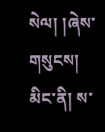སེལ། །ཞེས་གསུངས། མིང་ནི། ས་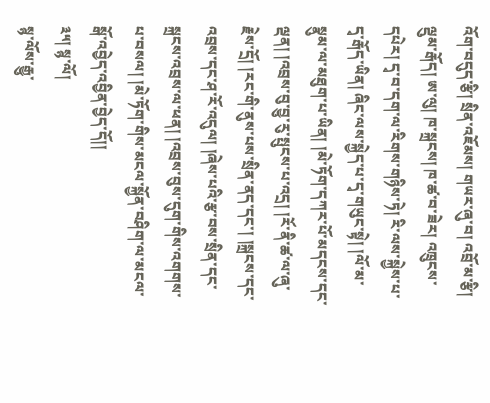འོག་བདུད་རྩི། སྲིན་འཇོམས། གཡར་ཞུ་བ། འབྲོ་མ་རྩི། ལྡུམ་རྒོད། ཨ་ལུ། ཁ་སྐྲངས། ཁ་ཚ་བ་ཟེར། འཁྲུངས་དཔེར། དྭ་བ་དག་ལ་རིགས་གཉིས་ཏེ། རི་ལས་སྐྱེས་པ་དྭ་རྒོད་ཡིན། ཞིང་ལས་སྐྱེད་པ་དྭ་གཡུང་སྟེ། །ལོ་མ་སྣུམ་ལ་མཐུག་པ་ཡིན། །མེ་ཏོག་དཀར་པོ་མདངས་དང་ལྡན། །འབྲས་བུ་བྱུ་རུ་སྤུངས་པ་འདྲ། །རོ་ནི་ཚ་ལ་ཞུ་རྗེས་དྲོ། །རང་གི་ནུས་པས་སྲིན་ནད་དང་། །སྐྲངས་དང་འབྲས་དང་ཤ་རོ་འདུལ། །ཞེས་པའི་རྩ་བས་སྲིན་དང་སྐྲངས་འབྲས་ལ་ཕན། །འབྲས་བུས་དུག་གིས་འགགས་པ་བསལ། །མེ་ཏོག་གིས་མངལ་སྐྱོན་བཤིག་ལ་མངལ་སྒོ་འབྱེད་འབྱིན་བྱེད་དོ།།
༣༥། སྙ་ལོ།
སྙ་ལོས་རྒྱུ་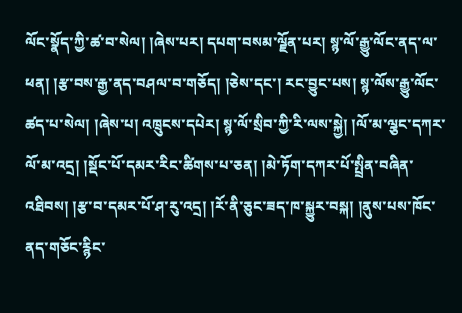ལོང་སྣོད་ཀྱི་ཚ་བ་སེལ། །ཞེས་པར། དཔག་བསམ་ལྗོན་པར། སྙ་ལོ་རྒྱུ་ལོང་ནད་ལ་ཕན། །རྩ་བས་རྒྱ་ནད་བཤལ་བ་གཅོད། །ཅེས་དང་། རང་བྱུང་པས། སྙ་ལོས་རྒྱུ་ལོང་ཚད་པ་སེལ། །ཞེས་པ། འཁྲུངས་དཔེར། སྙ་ལོ་སྲིབ་ཀྱི་རི་ལས་སྐྱེ། །ལོ་མ་ལྕང་དཀར་ལོ་མ་འདྲ། །སྡོང་པོ་དམར་རིང་ཚིགས་པ་ཅན། །མེ་ཏོག་དཀར་པོ་སྤྲིན་བཞིན་འཐིབས། །རྩ་བ་དམར་པོ་ཤ་རུ་འདྲ། །རོ་ནི་ཅུང་ཟད་ཁ་སྐྱུར་བསྐ། །ནུས་པས་ཁོང་ནད་གཅོང་རྙིང་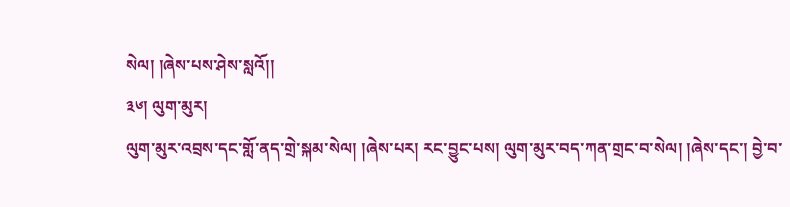སེལ། །ཞེས་པས་ཤེས་སླའོ།།
༣༦། ལུག་མུར།
ལུག་མུར་འབྲས་དང་གློ་ནད་གྲེ་སྐམ་སེལ། །ཞེས་པར། རང་བྱུང་པས། ལུག་མུར་བད་ཀན་གྲང་བ་སེལ། །ཞེས་དང་། བྱེ་བ་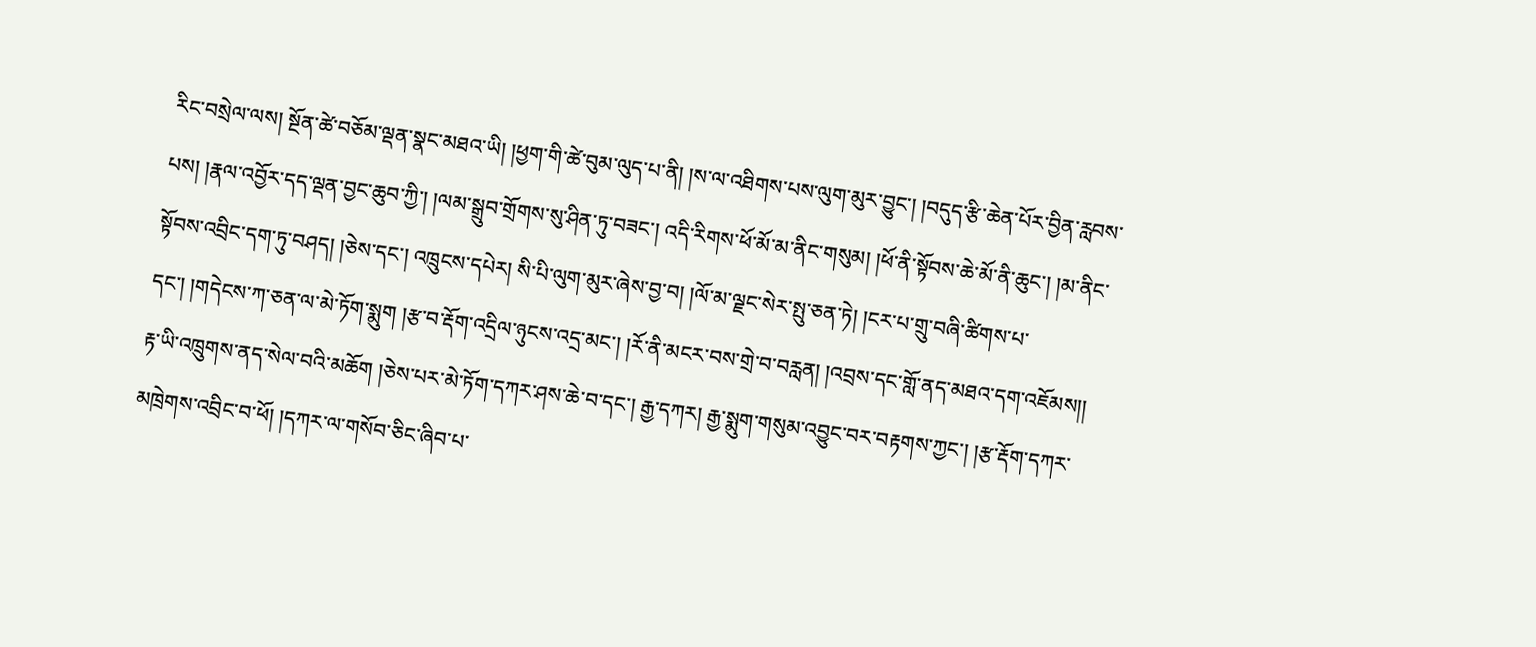རིང་བསྲེལ་ལས། སྔོན་ཚེ་བཅོམ་ལྡན་སྣང་མཐའ་ཡི། །ཕྱག་གི་ཚེ་བུམ་ལུད་པ་ནི། །ས་ལ་འཐིགས་པས་ལུག་མུར་བྱུང་། །བདུད་རྩི་ཆེན་པོར་བྱིན་རླབས་པས། །རྣལ་འབྱོར་དད་ལྡན་བྱང་ཆུབ་ཀྱི་། །ལམ་སྒྲུབ་གྲོགས་སུ་ཤིན་ཏུ་བཟང་། འདི་རིགས་ཕོ་མོ་མ་ནིང་གསུམ། །ཕོ་ནི་སྟོབས་ཆེ་མོ་ནི་ཆུང་། །མ་ནིང་སྟོབས་འབྲིང་དག་ཏུ་བཤད། །ཅེས་དང་། འཁྲུངས་དཔེར། སི་པི་ལུག་མུར་ཞེས་བྱ་བ། །ལོ་མ་ལྗང་སེར་སྤུ་ཅན་ཏེ། །ངར་པ་གྲུ་བཞི་ཚིགས་པ་དང་། །གདེངས་ཀ་ཅན་ལ་མེ་ཏོག་སྨུག །རྩ་བ་རྡོག་འདྲིལ་ཉུངས་འདྲ་མང་། །རོ་ནི་མངར་བས་གྲེ་བ་བརླན། །འབྲས་དང་གློ་ནད་མཐའ་དག་འཇོམས།།  རྟ་ཡི་འཁྲུགས་ནད་སེལ་བའི་མཆོག །ཅེས་པར་མེ་ཏོག་དཀར་ཤས་ཆེ་བ་དང་། རྒྱ་དཀར། རྒྱ་སྨུག་གསུམ་འབྱུང་བར་བརྟགས་ཀྱང་། །རྩ་རྡོག་དཀར་མཁྲེགས་འབྲིང་བ་ཕོ། །དཀར་ལ་གསོབ་ཅིང་ཞིབ་པ་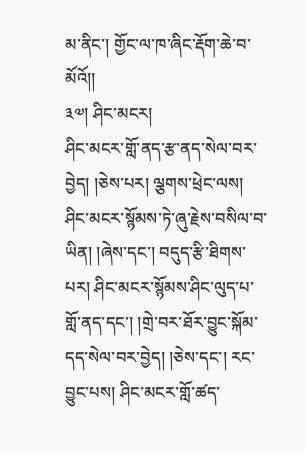མ་ནིང་། གྱོང་ལ་ཁ་ཞིང་རྡོག་ཆེ་བ་མོའོ།།
༣༧། ཤིང་མངར།
ཤིང་མངར་གློ་ནད་རྩ་ནད་སེལ་བར་བྱེད། །ཅེས་པར། ལྕགས་ཕྲེང་ལས། ཤིང་མངར་སྙོམས་ཏེ་ཞུ་རྗེས་བསིལ་བ་ཡིན། །ཞེས་དང་། བདུད་རྩི་ཐིགས་པར། ཤིང་མངར་སྙོམས་ཤིང་ལུད་པ་གློ་ནད་དང་། །གྲེ་བར་ཐོར་བྱུང་སྐོམ་དད་སེལ་བར་བྱེད། །ཅེས་དང་། རང་བྱུང་པས། ཤིང་མངར་གློ་ཚད་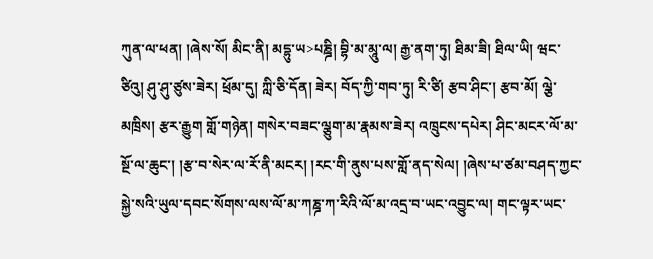ཀུན་ལ་ཕན། །ཞེས་སོ། མིང་ནི། མདྷུ་ཡ>པཎྜི། བྷི་མ་མཱུ་ལ། རྒྱ་ནག་ཏུ། ཐིམ་ཟི། ཐིལ་ཡི། ཝང་ཙིའུ། ཤུ་ཤུ་ཙུས་ཟེར། ཕྲོམ་དུ། ཀླི་ཅི་དོན། ཟེར། བོད་ཀྱི་གབ་ཏུ། རི་ཙི། རྩབ་ཤིང་། རྩབ་མོ། ལྕེ་མཁྲིས། རྩར་རྒྱུག གློ་གཉེན། གསེར་བཟང་ལྕུག་མ་རྣམས་ཟེར། འཁྲུངས་དཔེར། ཤིང་མངར་ལོ་མ་སྔོ་ལ་ཆུང་། །རྩ་བ་སེར་ལ་རོ་ནི་མངར། །རང་གི་ནུས་པས་གློ་ནད་སེལ། །ཞེས་པ་ཙམ་བཤད་ཀྱང་སྐྱེ་སའི་ཡུལ་དབང་སོགས་ལས་ལོ་མ་ཀཎྜ་ཀ་རིའི་ལོ་མ་འདྲ་བ་ཡང་འབྱུང་ལ། གང་ལྟར་ཡང་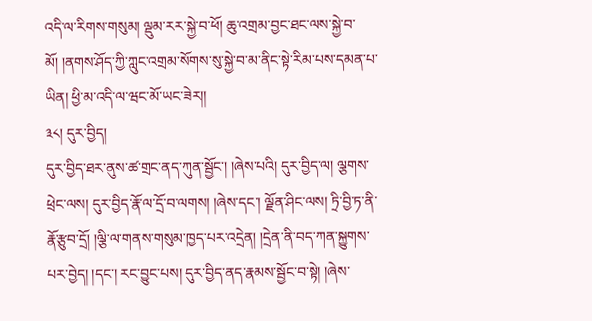འདི་ལ་རིགས་གསུམ། ལྡུམ་རར་སྐྱེ་བ་ཕོ། ཆུ་འགྲམ་བྱང་ཐང་ལས་སྐྱེ་བ་མོ། །ནགས་ཤོད་ཀྱི་ཀླུང་འགྲམ་སོགས་སུ་སྐྱེ་བ་མ་ནིང་སྟེ་རིམ་པས་དམན་པ་ཡིན། ཕྱི་མ་འདི་ལ་ཝང་མོ་ཡང་ཟེར།།
༣༨། དུར་བྱིད།
དུར་བྱིད་ཐར་ནུས་ཚ་གྲང་ནད་ཀུན་སྦྱོང་། །ཞེས་པའི། དུར་བྱིད་ལ། ལྕགས་ཕྲེང་ལས། དུར་བྱིད་རྣོ་ལ་དྲོ་བ་ལགས། །ཞེས་དང་། ལྗོན་ཤིང་ལས། ཏྲི་བྱི་ཏ་ནི་རྣོ་རྩུབ་དྲོ། །ལྕི་ལ་གནས་གསུམ་ཁྱད་པར་འདྲེན། །དྲེན་ནི་བད་ཀན་སྐྱུགས་པར་བྱེད། །དང་། རང་བྱུང་པས། དུར་བྱིད་ནད་རྣམས་སྦྱོང་བ་སྟེ། །ཞེས་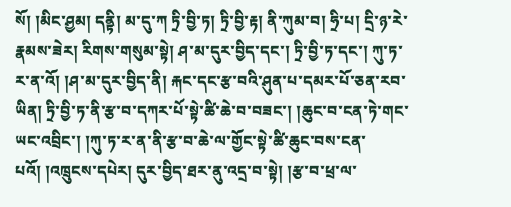སོ། །མིང་ཤྱམ། དནྟི། མ་དུ་ཀ ཏྲི་བྱི་ཏ། ཏྲི་བྱི་རྟ། ནི་ཀུམ་བ། ཧྲི་པ། དྲི་ཉ་རེ་རྣམས་ཟེར། རིགས་གསུམ་སྟེ། ཤ་མ་དུར་བྱིད་དང་། ཏྲི་བྱི་ཏ་དང་། ཀུ་ཏ་ར་ན་འོ། །ཤ་མ་དུར་བྱིད་ནི། རྐང་དང་རྩ་བའི་ཤུན་པ་དམར་པོ་ཅན་རབ་ཡིན། ཏྲི་བྱི་ཏ་ནི་རྩ་བ་དཀར་པོ་སྟེ་ཚི་ཆེ་བ་བཟང་། །ཆུང་བ་ངན་ཏེ་གང་ཡང་འབྲིང་། །ཀུ་ཏ་ར་ན་ནི་རྩ་བ་ཆེ་ལ་གྱོང་སྟེ་ཚི་ཆུང་བས་ངན་པའོ། །འཁྲུངས་དཔེར། དུར་བྱིད་ཐར་ནུ་འདྲ་བ་སྟེ། །རྩ་བ་ཕྲ་ལ་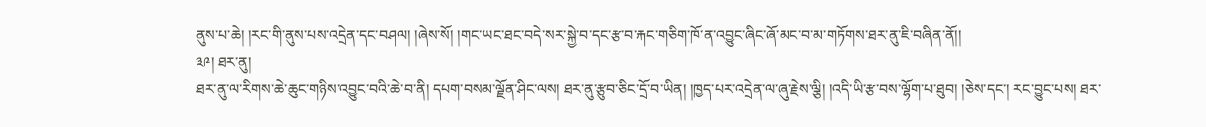ནུས་པ་ཆེ། །རང་གི་ནུས་པས་འདྲེན་དང་བཤལ། །ཞེས་སོ། །གང་ཡང་ཐང་བདེ་སར་སྐྱེ་བ་དང་རྩ་བ་རྐང་གཅིག་ཁོ་ན་འབྱུང་ཞིང་ཞོ་མང་བ་མ་གཏོགས་ཐར་ནུ་ཇི་བཞིན་ནོ།།
༣༩། ཐར་ནུ།
ཐར་ནུ་ལ་རིགས་ཆེ་ཆུང་གཉིས་འབྱུང་བའི་ཆེ་བ་ནི། དཔག་བསམ་ལྗོན་ཤིང་ལས། ཐར་ནུ་རྩུབ་ཅིང་དྲོ་བ་ཡིན། །ཁྱད་པར་འདྲེན་ལ་ཞུ་རྗེས་ལྕི། །འདི་ཡི་རྩ་བས་ལྷོག་པ་ཐུབ། །ཅེས་དང་། རང་བྱུང་པས། ཐར་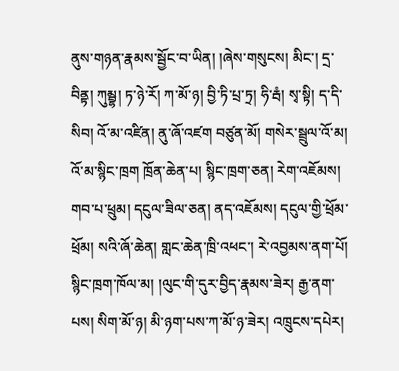ནུས་གཉན་རྣམས་སྦྱོང་བ་ཡིན། །ཞེས་གསུངས། མིང་། དྲ་བིནྟ། ཀུམྦྷ། ཏ་ཉེ་རོ། ཀ་མོ་ཉ། བྱི་ཏི་པྲ་ཏྲ། ཧི་རྦཾ། སྭ་སྟི། ད་དི་སིབ། འོ་མ་འཛིན། ནུ་ཞོ་འཛག བཙུན་མོ། གསེར་སྦྲུལ་འོ་མ། འོ་མ་སྙིང་ཁྲག ཁྲོན་ཆེན་པ། སྙིང་ཁྲག་ཅན། རེག་འཇོམས། གབ་པ་ཕྲུམ། དངུལ་ཟིལ་ཅན། ནད་འཇོམས། དངུལ་གྱི་ཕྲོམ་ཕྲོམ། སའི་ཞོ་ཆེན། གླང་ཆེན་ཁྲི་འཕང་། རེ་འབྱམས་ནག་པོ། སྙིང་ཁྲག་ཁོལ་མ། །ལུང་གི་དུར་བྱིད་རྣམས་ཟེར། རྒྱ་ནག་པས། སིག་མོ་ཉ། མི་ཉག་པས་ཀ་མོ་ཉ་ཟེར། འཁྲུངས་དཔེར།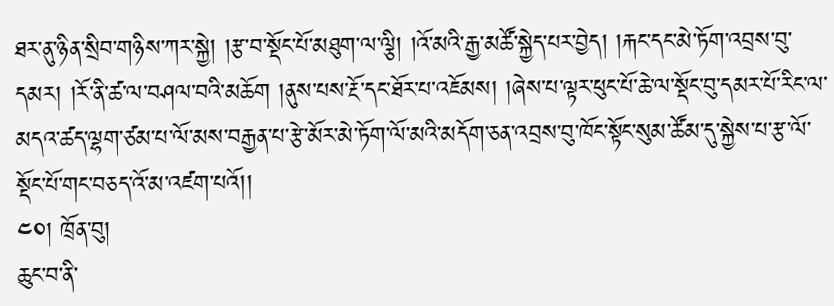ཐར་ནུ་ཉིན་སྲིབ་གཉིས་ཀར་སྐྱེ། །རྩ་བ་སྡོང་པོ་མཐུག་ལ་ལྕི། །འོ་མའི་རྒྱ་མཚོ་སྐྱེད་པར་བྱེད། །རྐང་དང་མེ་ཏོག་འབྲས་བུ་དམར། །རོ་ནི་ཚ་ལ་བཤལ་བའི་མཆོག །ནུས་པས་རྔོ་དང་ཐོར་པ་འཇོམས། །ཞེས་པ་ལྟར་ཕུང་པོ་ཆེ་ལ་སྡོང་བུ་དམར་པོ་རིང་ལ་མདའ་ཚད་ལྷག་ཙམ་པ་ལོ་མས་བརྒྱན་པ་རྩེ་མོར་མེ་ཏོག་ལོ་མའི་མདོག་ཅན་འབྲས་བུ་ཁོང་སྟོང་སུམ་ཚོམ་དུ་སྐྱེས་པ་རྩ་ལོ་སྡོང་པོ་གང་བཅད་འོ་མ་འཛག་པའོ།།
༤༠། ཁྲོན་བུ།
ཆུང་བ་ནི་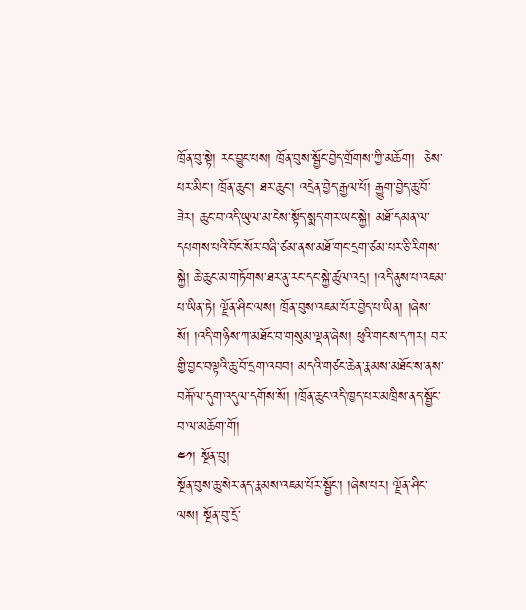ཁྲོན་བུ་སྟེ། རང་བྱུང་པས། ཁྲོན་བུས་སྦྱོང་བྱེད་གྲོགས་ཀྱི་མཆོག།  ཅེས་པར་མིང་། ཁྲོན་ཆུང་། ཐར་ཆུང་། འདྲེན་བྱེད་རྒྱལ་པོ། རྒྱུག་བྱེད་ཆུ་བོ་ཟེར། ཆུང་བ་འདི་ཡུལ་མ་ངེས་སྟོད་སྨད་གར་ཡང་སྐྱེ། མཐོ་དམན་ལ་དཔགས་པའི་བོང་སོར་བཞི་ཙམ་ནས་མཐོ་གང་དྲག་ཙམ་པར་ཅི་རིགས་སྐྱེ། ཆེ་ཆུང་མ་གཏོགས་ཐར་ནུ་རང་དང་སྐྱེ་ཚུལ་འདྲ། །འདི་ནུས་པ་འཇམ་པ་ཡིན་ཏེ། ལྗོན་ཤིང་ལས། ཁྲོན་བུས་འཇམ་པོར་བྱེད་པ་ཡིན། །ཞེས་སོ། །འདི་གཉིས་ཀ་མཐོང་བ་གསུམ་ལྡན་ཞེས། ཕུའི་གངས་དཀར། བར་གྱི་བྱང་བལྟའི་ཆུ་བོ་དྲག་འབབ། མདའི་གཙང་ཆེན་རྣམས་མཐོང་ས་ནས་བརྐོ་ལ་དུག་འདུལ་དགོས་སོ། །ཁྲོན་ཆུང་འདི་ཁྱད་པར་མཁྲིས་ནད་སྦྱོང་བ་ལ་མཆོག་གོ།
༤༡། སྔོན་བུ།
སྔོན་བུས་ཆུ་སེར་ནད་རྣམས་འཇམ་པོར་སྦྱོང་། །ཞེས་པར། ལྗོན་ཤིང་ལས། སྔོན་བུ་དྲོ་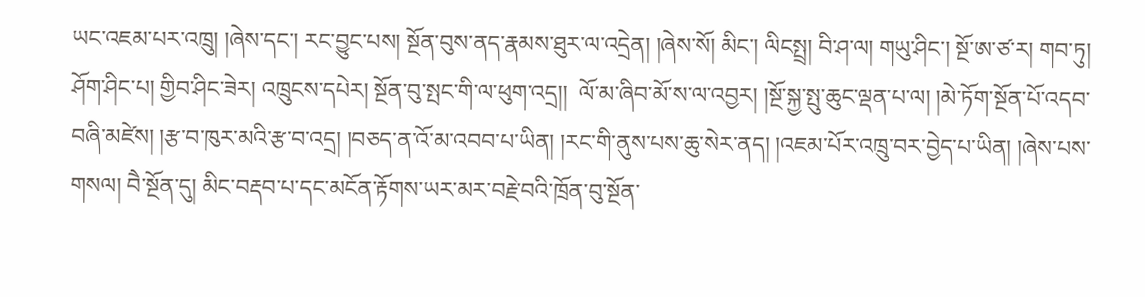ཡང་འཇམ་པར་འཁྲུ། །ཞེས་དང་། རང་བྱུང་པས། སྔོན་བུས་ནད་རྣམས་ཐུར་ལ་འདྲེན། །ཞེས་སོ། མིང་། ལིངསྤྲ། བི་ཤ་ལ། གཡུ་ཤིང་། སྔོ་ཨ་ཙ་ར། གབ་ཏུ། ཤོག་ཤིང་པ། གྱིབ་ཤིང་ཟེར། འཁྲུངས་དཔེར། སྔོན་བུ་སྤང་གི་ལ་ཕུག་འདྲ།།  ལོ་མ་ཞིབ་མོ་ས་ལ་འབྱར། །སྔོ་སྐྱ་སྤུ་ཆུང་ལྡན་པ་ལ། །མེ་ཏོག་སྔོན་པོ་འདབ་བཞི་མཛེས། །རྩ་བ་ཁུར་མའི་རྩ་བ་འདྲ། །བཅད་ན་འོ་མ་འབབ་པ་ཡིན། །རང་གི་ནུས་པས་ཆུ་སེར་ནད། །འཇམ་པོར་འཁྲུ་བར་བྱེད་པ་ཡིན། །ཞེས་པས་གསལ། བཻ་སྔོན་དུ། མིང་བརྡབ་པ་དང་མངོན་རྟོགས་ཡར་མར་བརྗེ་བའི་ཁྲོན་བུ་སྔོན་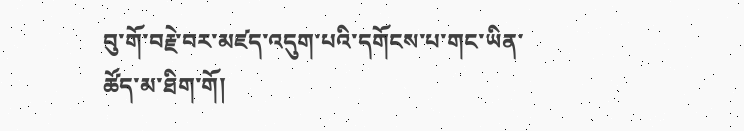བུ་གོ་བརྗེ་བར་མཛད་འདུག་པའི་དགོངས་པ་གང་ཡིན་ཚོད་མ་ཐིག་གོ།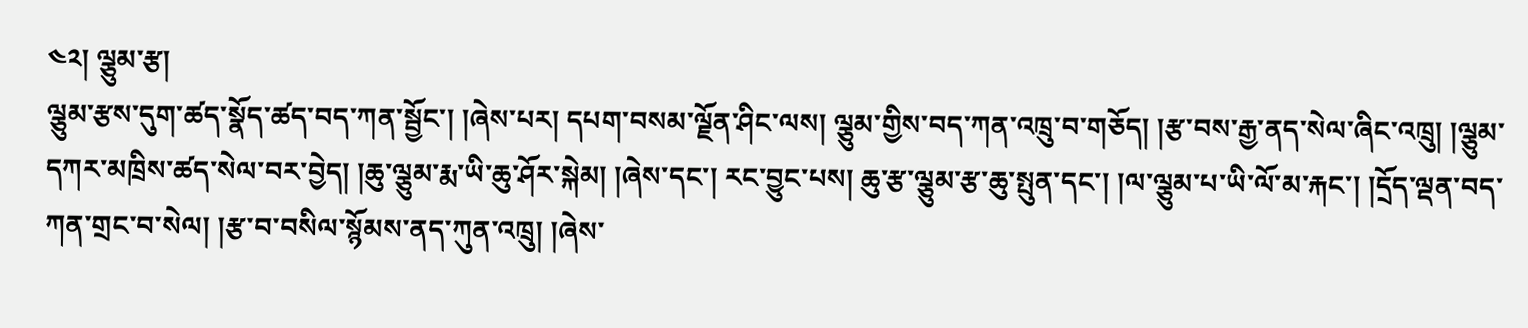༤༢། ལྕུམ་རྩ།
ལྕུམ་རྩས་དུག་ཚད་སྣོད་ཚད་བད་ཀན་སྦྱོང་། །ཞེས་པར། དཔག་བསམ་ལྗོན་ཤིང་ལས། ལྕུམ་གྱིས་བད་ཀན་འཁྲུ་བ་གཅོད། །རྩ་བས་རྒྱ་ནད་སེལ་ཞིང་འཁྲུ། །ལྕུམ་དཀར་མཁྲིས་ཚད་སེལ་བར་བྱེད། །ཆུ་ལྕུམ་རྨ་ཡི་ཆུ་ཤོར་སྐེམ། །ཞེས་དང་། རང་བྱུང་པས། ཆུ་རྩ་ལྕུམ་རྩ་ཆུ་སྤུན་དང་། །ལ་ལྕུམ་པ་ཡི་ལོ་མ་རྐང་། །དྲོད་ལྡན་བད་ཀན་གྲང་བ་སེལ། །རྩ་བ་བསིལ་སྙོམས་ནད་ཀུན་འཁྲུ། །ཞེས་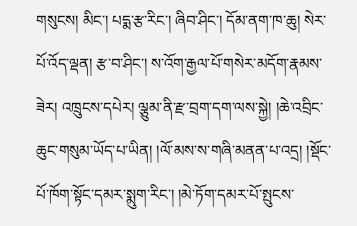གསུངས། མིང་། པདྨ་རྩ་རིང་། ཞིབ་ཤིང་། དོམ་ནག་ཁ་ཆུ། སེར་པོ་འོད་ལྡན། རྩ་བ་ཤིང་། ས་འོག་རྒྱལ་པོ་གསེར་མདོག་རྣམས་ཟེར། འཁྲུངས་དཔེར། ལྕུམ་ནི་རྫ་བྲག་དག་ལས་སྐྱེ། །ཆེ་འབྲིང་ཆུང་གསུམ་ཡོད་པ་ཡིན། །ལོ་མས་ས་གཞི་མནན་པ་འདྲ། །སྡོང་པོ་ཁོག་སྟོང་དམར་སྨུག་རིང་། །མེ་ཏོག་དམར་པོ་སྤུངས་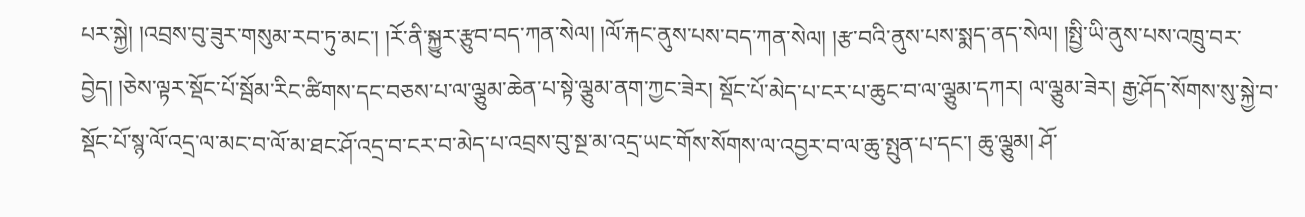པར་སྐྱེ། །འབྲས་བུ་ཟུར་གསུམ་རབ་ཏུ་མང་། །རོ་ནི་སྐྱུར་རྩུབ་བད་ཀན་སེལ། །ལོ་རྐང་ནུས་པས་བད་ཀན་སེལ། །རྩ་བའི་ནུས་པས་སྨད་ནད་སེལ། །སྤྱི་ཡི་ནུས་པས་འཁྲུ་བར་བྱེད། །ཅེས་ལྟར་སྡོང་པོ་སྦོམ་རིང་ཚིགས་དང་བཅས་པ་ལ་ལྕུམ་ཆེན་པ་སྟེ་ལྕུམ་ནག་ཀྱང་ཟེར། སྡོང་པོ་མེད་པ་ངར་པ་ཆུང་བ་ལ་ལྕུམ་དཀར། ལ་ལྕུམ་ཟེར། རྒྱ་ཤོད་སོགས་སུ་སྐྱེ་བ་སྡོང་པོ་སྙ་ལོ་འདྲ་ལ་མང་བ་ལོ་མ་ཐང་ཤོ་འདྲ་བ་ངར་བ་མེད་པ་འབྲས་བུ་སྔ་མ་འདྲ་ཡང་གོས་སོགས་ལ་འབྱར་བ་ལ་ཆུ་སྤུན་པ་དང་། ཆུ་ལྕུམ། ཤོ་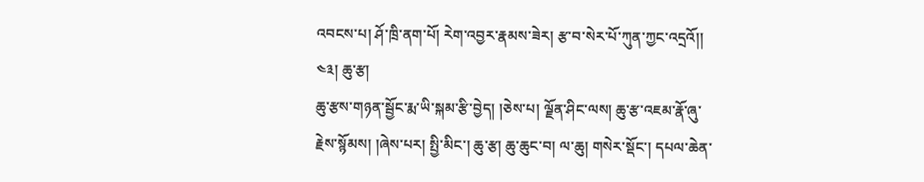འབངས་པ། ཤོ་ཁྲི་ནག་པོ། རེག་འབྱར་རྣམས་ཟེར། རྩ་བ་སེར་པོ་ཀུན་ཀྱང་འདྲའོ།།
༤༣། ཆུ་རྩ།
ཆུ་རྩས་གཉན་སྦྱོང་རྨ་ཡི་སྐམ་རྩི་བྱེད། །ཅེས་པ། ལྗོན་ཤིང་ལས། ཆུ་རྩ་འཇམ་རྣོ་ཞུ་རྗེས་སྙོམས། །ཞེས་པར། སྤྱི་མིང་། ཆུ་རྩ། ཆུ་ཆུང་བ། ལ་ཆུ། གསེར་སྡོང་། དཔལ་ཆེན་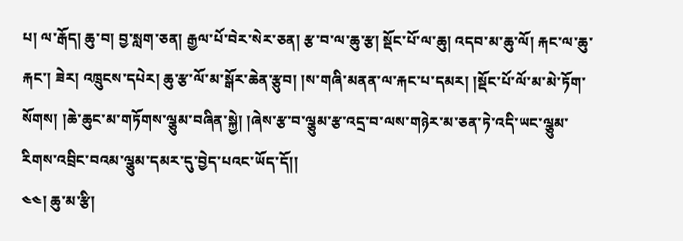པ། ལ་རྒོད། ཆུ་བ། བྱ་སླག་ཅན། རྒྱལ་པོ་བེར་སེར་ཅན། རྩ་བ་ལ་ཆུ་རྩ། སྡོང་པོ་ལ་ཆུ། འདབ་མ་ཆུ་ལོ། རྐང་ལ་ཆུ་རྐང་། ཟེར། འཁྲུངས་དཔེར། ཆུ་རྩ་ལོ་མ་སྒོར་ཆེན་རྩུབ། །ས་གཞི་མནན་ལ་རྐང་པ་དམར། །སྡོང་པོ་ལོ་མ་མེ་ཏོག་སོགས། །ཆེ་ཆུང་མ་གཏོགས་ལྕུམ་བཞིན་སྐྱེ། །ཞེས་རྩ་བ་ལྕུམ་རྩ་འདྲ་བ་ལས་གཉེར་མ་ཅན་ཏེ་འདི་ཡང་ལྕུམ་རིགས་འབྲིང་བའམ་ལྕུམ་དམར་དུ་བྱེད་པའང་ཡོད་དོ།།
༤༤། ཆུ་མ་རྩི།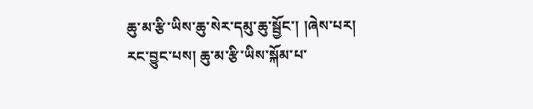ཆུ་མ་རྩི་ཡིས་ཆུ་སེར་དམུ་ཆུ་སྦྱོང་། །ཞེས་པར། རང་བྱུང་པས། ཆུ་མ་རྩི་ཡིས་སྐོམ་པ་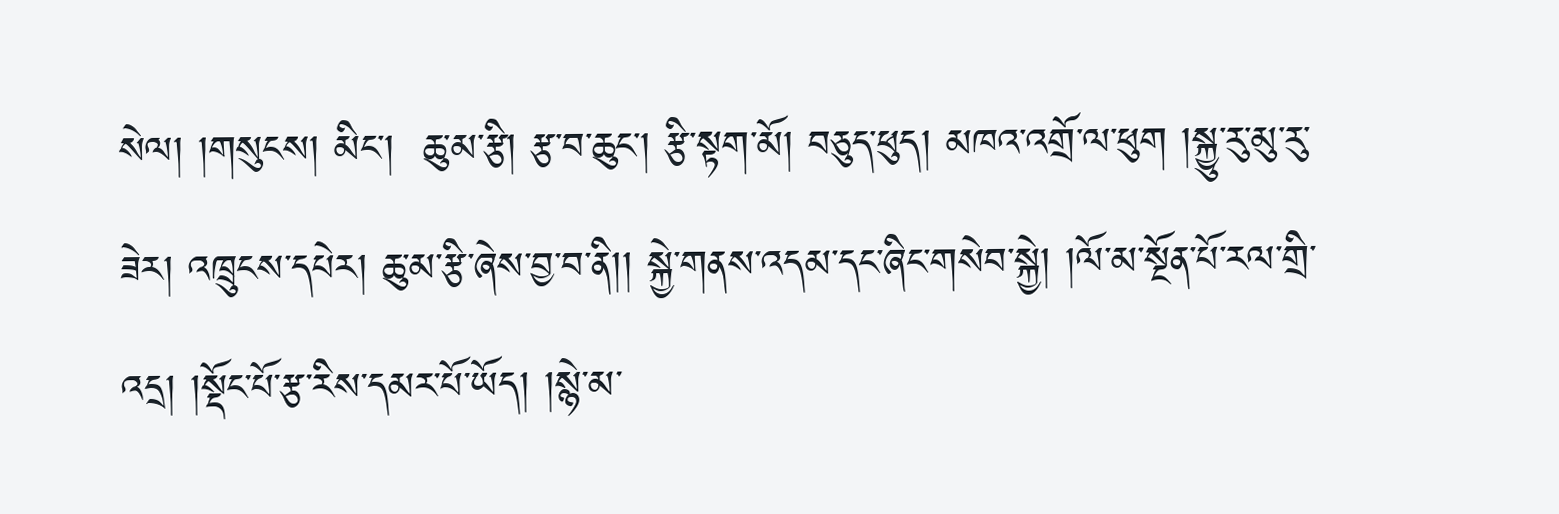སེལ། །གསུངས། མིང་།  ཆུ་མ་རྩི། རྩ་བ་ཆུང་། རྩི་སྟག་མོ། བཅུད་ཕུད། མཁའ་འགྲོ་ལ་ཕུག །སྐྱུ་རུ་མུ་རུ་ཟེར། འཁྲུངས་དཔེར། ཆུ་མ་རྩི་ཞེས་བྱ་བ་ནི།། སྐྱེ་གནས་འདམ་དང་ཞིང་གསེབ་སྐྱེ། །ལོ་མ་སྔོན་པོ་རལ་གྲི་འདྲ། །སྡོང་པོ་རྩ་རིས་དམར་པོ་ཡོད། །སྙེ་མ་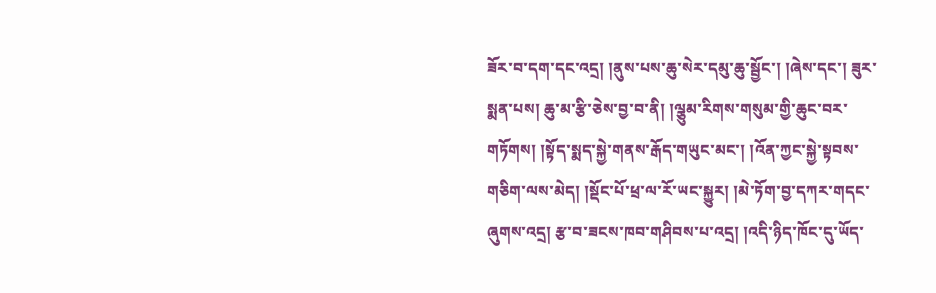ཟོར་བ་དག་དང་འདྲ། །ནུས་པས་ཆུ་སེར་དམུ་ཆུ་སྦྱོང་། །ཞེས་དང་། ཟུར་སྨན་པས། ཆུ་མ་རྩི་ཅེས་བྱ་བ་ནི། །ལྕུམ་རིགས་གསུམ་གྱི་ཆུང་བར་གཏོགས། །སྟོད་སྨད་སྐྱེ་གནས་རྒོད་གཡུང་མང་། །འོན་ཀྱང་སྐྱེ་སྟབས་གཅིག་ལས་མེད། །སྡོང་པོ་ཕྲ་ལ་རོ་ཡང་སྐྱུར། །མེ་ཏོག་བྱ་དཀར་གདང་ཞུགས་འདྲ། རྩ་བ་ཟངས་ཁབ་གཤིབས་པ་འདྲ། །འདི་ཉིད་ཁོང་དུ་ཡོད་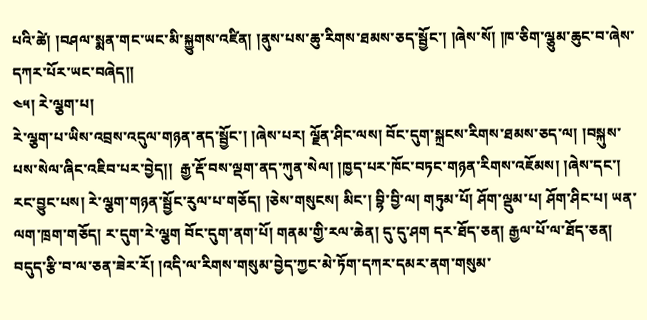པའི་ཚེ། །བཤལ་སྨན་གང་ཡང་མི་སྐྱུགས་འཛིན། །ནུས་པས་ཆུ་རིགས་ཐམས་ཅད་སྦྱོང་། །ཞེས་སོ། །ཁ་ཅིག་ལྕུམ་ཆུང་བ་ཞེས་དཀར་པོར་ཡང་བཞེད།།
༤༥། རེ་ལྕག་པ།
རེ་ལྕག་པ་ཡིས་འབྲས་འདུལ་གཉན་ནད་སྦྱོང་། །ཞེས་པར། ལྗོན་ཤིང་ལས། བོང་དུག་སྐྲངས་རིགས་ཐམས་ཅད་ལ། །བསྐུས་པས་སེལ་ཞིང་འཇིབ་པར་བྱེད།།  རྒྱ་རྡོ་བས་ལྡག་ནད་ཀུན་སེལ། །ཁྱད་པར་ཁོང་བཏང་གཉན་རིགས་འཇོམས། །ཞེས་དང་། རང་བྱུང་པས། རེ་ལྕག་གཉན་སྦྱོང་རུལ་པ་གཅོད། །ཅེས་གསུངས། མིང་། བྷི་བྱི་ལ། གཏུམ་པོ། ཤོག་ལྡུམ་པ། ཤོག་ཤིང་པ། ཡན་ལག་ཁྲག་གཅོད། ར་དུག་རེ་ལྕག བོང་དུག་ནག་པོ། གནམ་གྱི་རལ་ཆེན། དུ་དུ་ཤག དར་ཐོད་ཅན། རྒྱལ་པོ་ལ་ཐོད་ཅན། བདུད་རྩི་བ་ལ་ཅན་ཟེར་རོ། །འདི་ལ་རིགས་གསུམ་བྱེད་ཀྱང་མེ་ཏོག་དཀར་དམར་ནག་གསུམ་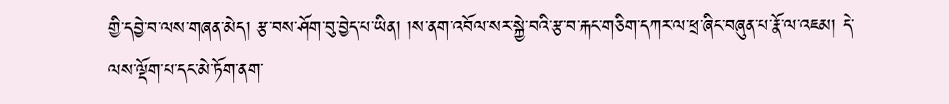གྱི་དབྱེ་བ་ལས་གཞན་མེད། རྩ་བས་ཤོག་བུ་བྱེད་པ་ཡིན། །ས་ནག་འབོལ་སར་སྐྱེ་བའི་རྩ་བ་རྐང་གཅིག་དཀར་ལ་ཕྲ་ཞིང་བཞུན་པ་རྣོ་ལ་འཇམ། དེ་ལས་ལྡོག་པ་དང་མེ་ཏོག་ནག་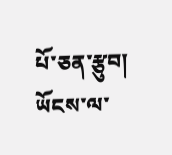པོ་ཅན་རྩུབ། ཡོངས་ལ་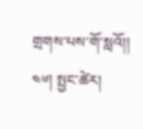གྲགས་པས་གོ་སླའོ།།
༤༦། སྤྱང་ཚེར།